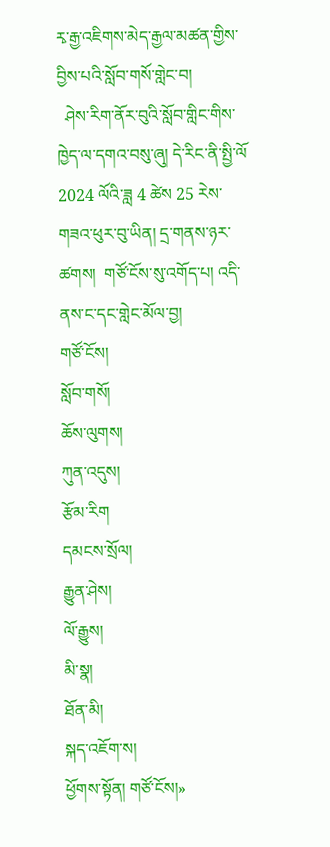རྭ་རྒྱ་འཇིགས་མེད་རྒྱལ་མཚན་གྱིས་བྱིས་པའི་སློབ་གསོ་གླེང་བ།
  ཤེས་རིག་ནོར་བུའི་སློབ་གླིང་གིས་ཁྱེད་ལ་དགའ་བསུ་ཞུ། དེ་རིང་ནི་སྤྱི་ལོ 2024 ལོའི་ཟླ 4 ཚེས 25 རེས་གཟའ་ཕུར་བུ་ཡིན། དྲ་གནས་ཉར་ཚགས།  གཙོ་ངོས་སུ་འགོད་པ། འདི་ནས་ང་དང་གླེང་མོལ་བྱ།
གཙོ་ངོས།
སློབ་གསོ།
ཆོས་ལུགས།
ཀུན་འདུས།
རྩོམ་རིག
དམངས་སྲོལ།
རྒྱུན་ཤེས།
ལོ་རྒྱུས།
མི་སྣ།
ཐོན་མི།
སྐད་འཇོག་ས།
ཕྱོགས་སྟོན། གཙོ་ངོས།»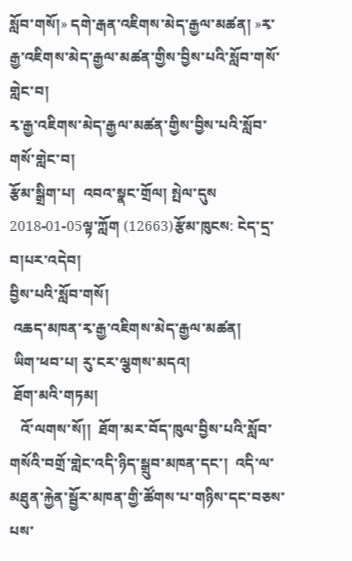སློབ་གསོ།» དགེ་རྒན་འཇིགས་མེད་རྒྱལ་མཚན། »རྭ་རྒྱ་འཇིགས་མེད་རྒྱལ་མཚན་གྱིས་བྱིས་པའི་སློབ་གསོ་གླེང་བ།
རྭ་རྒྱ་འཇིགས་མེད་རྒྱལ་མཚན་གྱིས་བྱིས་པའི་སློབ་གསོ་གླེང་བ།
རྩོམ་སྒྲིག་པ།  འབའ་སྣང་གྲོལ། སྤེལ་དུས 2018-01-05ལྟ་ཀློག (12663)རྩོམ་ཁུངས: ངེད་དྲ་བ།པར་འདེབ།
བྱིས་པའི་སློབ་གསོ།
 འཆད་མཁན་རྭ་རྒྱ་འཇིགས་མེད་རྒྱལ་མཚན།
 ཡིག་ཕབ་པ། རུ་ངར་ལྕགས་མདའ།
 ཐོག་མའི་གཏམ།
   འོ་ལགས་སོ།།  ཐོག་མར་བོད་ཁུལ་བྱིས་པའི་སློབ་གསོའི་བགྲོ་གླེང་འདི་ཉིད་སྒྲུབ་མཁན་དང་།  འདི་ལ་མཐུན་རྐྱེན་སྦྱོར་མཁན་གྱི་ཚོགས་པ་གཉིས་དང་བཅས་པས་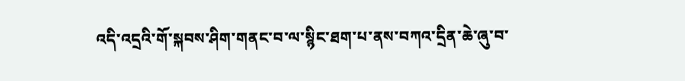འདི་འདྲའི་གོ་སྐབས་ཤིག་གནང་བ་ལ་སྙིང་ཐག་པ་ནས་བཀའ་དྲིན་ཆེ་ཞུ་བ་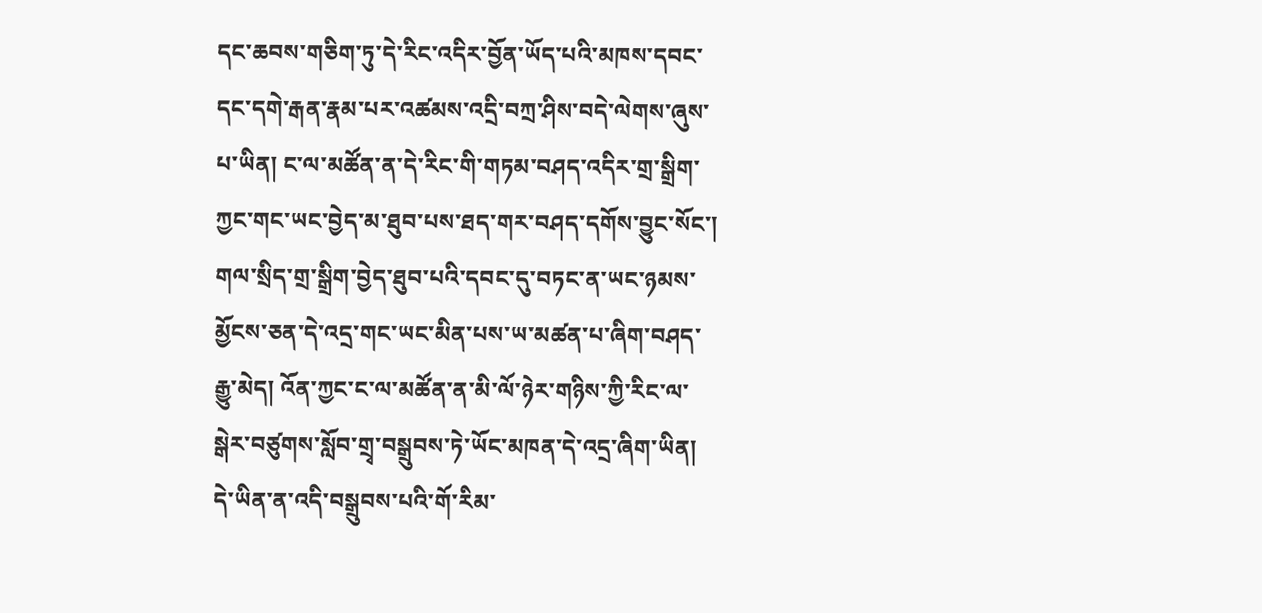དང་ཆབས་གཅིག་ཏུ་དེ་རིང་འདིར་བྱོན་ཡོད་པའི་མཁས་དབང་དང་དགེ་རྒན་རྣམ་པར་འཚམས་འདྲི་བཀྲ་ཤིས་བདེ་ལེགས་ཞུས་པ་ཡིན། ང་ལ་མཚོན་ན་དེ་རིང་གི་གཏམ་བཤད་འདིར་གྲ་སྒྲིག་ཀྱང་གང་ཡང་བྱེད་མ་ཐུབ་པས་ཐད་གར་བཤད་དགོས་བྱུང་སོང་།    གལ་སྲིད་གྲ་སྒྲིག་བྱེད་ཐུབ་པའི་དབང་དུ་བཏང་ན་ཡང་ཉམས་མྱོངས་ཅན་དེ་འདྲ་གང་ཡང་མིན་པས་ཡ་མཚན་པ་ཞིག་བཤད་རྒྱུ་མེད། འོན་ཀྱང་ང་ལ་མཚོན་ན་མི་ལོ་ཉེར་གཉིས་ཀྱི་རིང་ལ་སྒེར་བཙུགས་སློབ་གྲྭ་བསྒྲུབས་ཏེ་ཡོང་མཁན་དེ་འདྲ་ཞིག་ཡིན།  དེ་ཡིན་ན་འདི་བསྒྲུབས་པའི་གོ་རིམ་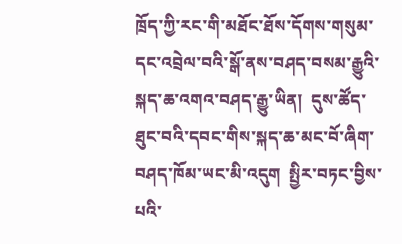ཁྲོད་ཀྱི་རང་གི་མཐོང་ཐོས་དོགས་གསུམ་དང་འབྲེལ་བའི་སྒོ་ནས་བཤད་བསམ་རྒྱུའི་སྐད་ཆ་འགའ་བཤད་རྒྱུ་ཡིན།  དུས་ཚོད་ཐུང་བའི་དབང་གིས་སྐད་ཆ་མང་བོ་ཞིག་བཤད་ཁོམ་ཡང་མི་འདུག  སྤྱིར་བཏང་བྱིས་པའི་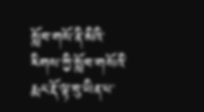སློབ་གསོ་ནི་མིའི་རིགས་ཀྱི་སློབ་གསོའི་རྨང་རྡོ་ལྟ་བུ་ཡིན་པ་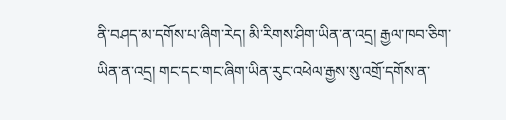ནི་བཤད་མ་དགོས་པ་ཞིག་རེད། མི་རིགས་ཤིག་ཡིན་ན་འདྲ། རྒྱལ་ཁབ་ཅིག་ཡིན་ན་འདྲ། གང་དང་གང་ཞིག་ཡིན་རུང་འཕེལ་རྒྱས་སུ་འགྲོ་དགོས་ན་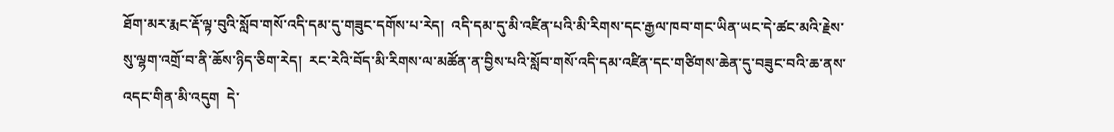ཐོག་མར་རྨང་རྡོ་ལྟ་བུའི་སློབ་གསོ་འདི་དམ་དུ་གཟུང་དགོས་པ་རེད།  འདི་དམ་དུ་མི་འཛིན་པའི་མི་རིགས་དང་རྒྱལ་ཁབ་གང་ཡིན་ཡང་དེ་ཚང་མའི་རྗེས་སུ་ལྷག་འགྲོ་བ་ནི་ཆོས་ཉིད་ཅིག་རེད།  རང་རེའི་བོད་མི་རིགས་ལ་མཚོན་ན་བྱིས་པའི་སློབ་གསོ་འདི་དམ་འཛིན་དང་གཙིགས་ཆེན་དུ་བཟུང་བའི་ཆ་ནས་འདང་གིན་མི་འདུག  དེ་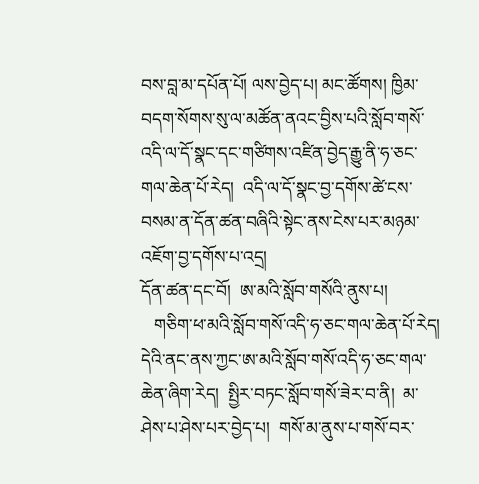བས་བླ་མ་དཔོན་པོ། ལས་བྱེད་པ། མང་ཚོགས། ཁྱིམ་བདག་སོགས་སུ་ལ་མཚོན་ནའང་བྱིས་པའི་སློབ་གསོ་འདི་ལ་དོ་སྣང་དང་གཙིགས་འཛིན་བྱེད་རྒྱུ་ནི་ཧ་ཅང་གལ་ཆེན་པོ་རེད།  འདི་ལ་དོ་སྣང་བྱ་དགོས་ཚེ་ངས་བསམ་ན་དོན་ཚན་བཞིའི་སྟེང་ནས་ངེས་པར་མཉམ་འཇོག་བྱ་དགོས་པ་འདྲ།
དོན་ཚན་དང་བོ།  ཨ་མའི་སློབ་གསོའི་ནུས་པ།
   གཅིག་ཕ་མའི་སློབ་གསོ་འདི་ཧ་ཅང་གལ་ཆེན་པོ་རེད།  དེའི་ནང་ནས་ཀྱང་ཨ་མའི་སློབ་གསོ་འདི་ཧ་ཅང་གལ་ཆེན་ཞིག་རེད།  སྤྱིར་བཏང་སློབ་གསོ་ཟེར་བ་ནི།  མ་ཤེས་པ་ཤེས་པར་བྱེད་པ།  གསོ་མ་ནུས་པ་གསོ་བར་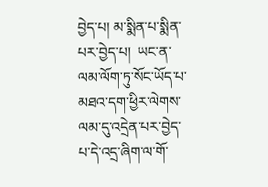བྱེད་པ། མ་སྨིན་པ་སྨིན་པར་བྱེད་པ།  ཡང་ན་ལམ་ལོག་ཏུ་སོང་ཡོད་པ་མཐའ་དག་ཕྱིར་ལེགས་ལམ་དུ་འདྲེན་པར་བྱེད་པ་དེ་འདྲ་ཞིག་ལ་གོ་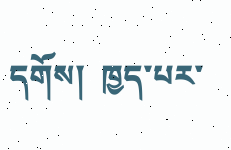དགོས།  ཁྱད་པར་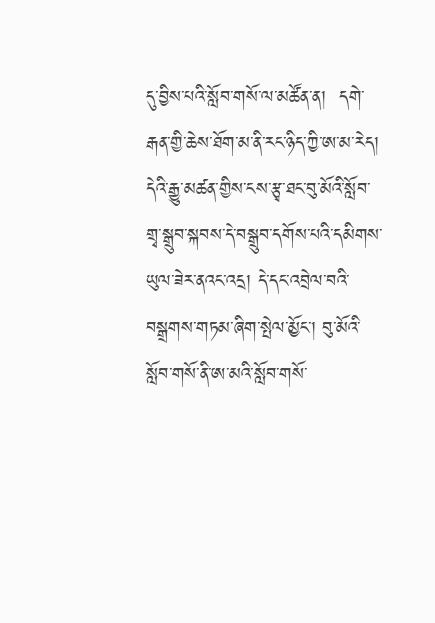དུ་བྱིས་པའི་སློབ་གསོ་ལ་མཚོན་ན།  དགེ་རྒན་གྱི་ཆེས་ཐོག་མ་ནི་རང་ཉིད་ཀྱི་ཨ་མ་རེད།  དེའི་རྒྱུ་མཚན་གྱིས་ངས་རྩྭ་ཐང་བུ་མོའི་སློབ་གྲྭ་སྒྲུབ་སྐབས་དེ་བསྒྲུབ་དགོས་པའི་དམིགས་ཡུལ་ཟེར་ནའང་འདྲ། དེ་དང་འབྲེལ་བའི་བསྒྲགས་གཏམ་ཞིག་སྤེལ་མྱོང་། བུ་མོའི་སློབ་གསོ་ནི་ཨ་མའི་སློབ་གསོ་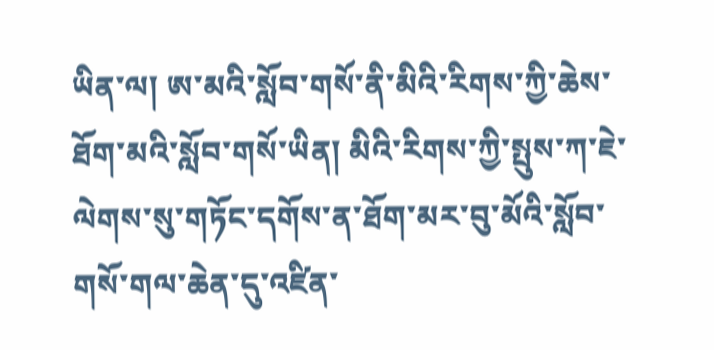ཡིན་ལ། ཨ་མའི་སློབ་གསོ་ནི་མིའི་རིགས་ཀྱི་ཆེས་ཐོག་མའི་སློབ་གསོ་ཡིན། མིའི་རིགས་ཀྱི་སྤུས་ཀ་ཇེ་ལེགས་སུ་གཏོང་དགོས་ན་ཐོག་མར་བུ་མོའི་སློབ་གསོ་གལ་ཆེན་དུ་འཛིན་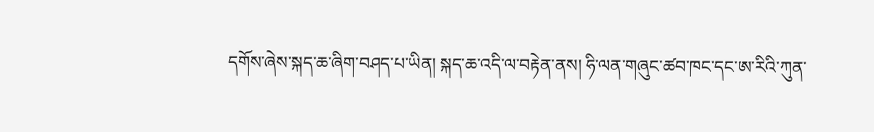དགོས་ཞེས་སྐད་ཆ་ཞིག་བཤད་པ་ཡིན། སྐད་ཆ་འདི་ལ་བརྟེན་ནས། ཧི་ལན་གཞུང་ཚབ་ཁང་དང་ཨ་རིའི་ཀུན་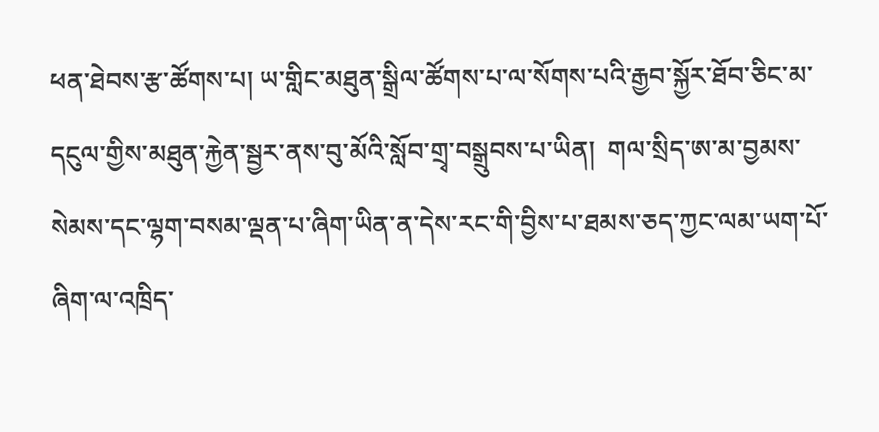ཕན་ཐེབས་རྩ་ཚོགས་པ། ཡ་གླིང་མཐུན་སྒྲིལ་ཚོགས་པ་ལ་སོགས་པའི་རྒྱབ་སྐྱོར་ཐོབ་ཅིང་མ་དངུལ་གྱིས་མཐུན་རྐྱེན་སྦྱར་ནས་བུ་མོའི་སློབ་གྲྭ་བསྒྲུབས་པ་ཡིན།  གལ་སྲིད་ཨ་མ་བྱམས་སེམས་དང་ལྷག་བསམ་ལྡན་པ་ཞིག་ཡིན་ན་དེས་རང་གི་བྱིས་པ་ཐམས་ཅད་ཀྱང་ལམ་ཡག་པོ་ཞིག་ལ་འཁྲིད་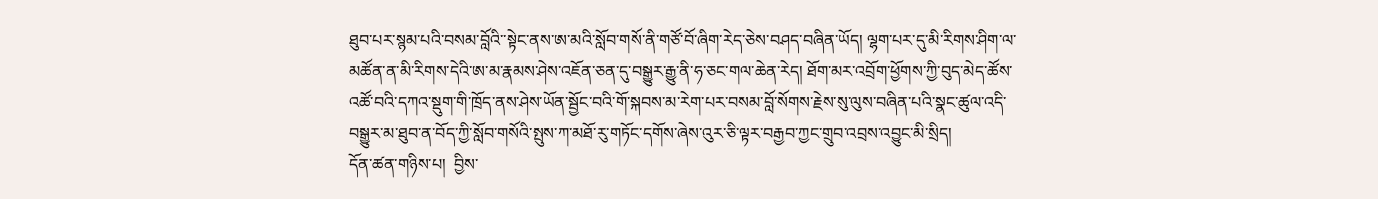ཐུབ་པར་སྙམ་པའི་བསམ་བློའི་་སྟེང་ནས་ཨ་མའི་སློབ་གསོ་ནི་གཙོ་བོ་ཞིག་རེད་ཅེས་བཤད་བཞིན་ཡོད། ལྷག་པར་དུ་མི་རིགས་ཤིག་ལ་མཚོན་ན་མི་རིགས་དེའི་ཨ་མ་རྣམས་ཤེས་འཇོན་ཅན་དུ་བསྒྱུར་རྒྱུ་ནི་ཧ་ཅང་གལ་ཆེན་རེད། ཐོག་མར་འབྲོག་ཕྱོགས་ཀྱི་བུད་མེད་ཚོས་འཚོ་བའི་དཀའ་སྡུག་གི་ཁྲོད་ནས་ཤེས་ཡོན་སྦྱོང་བའི་གོ་སྐབས་མ་རེག་པར་བསམ་བློ་སོགས་རྗེས་སུ་ལུས་བཞིན་པའི་སྣང་ཚུལ་འདི་བསྒྱུར་མ་ཐུབ་ན་བོད་ཀྱི་སློབ་གསོའི་སྤུས་ཀ་མཐོ་རུ་གཏོང་དགོས་ཞེས་འུར་ཅི་ལྟར་བརྒྱབ་ཀྱང་གྲུབ་འབྲས་འབྱུང་མི་སྲིད།
དོན་ཚན་གཉིས་པ།  བྱིས་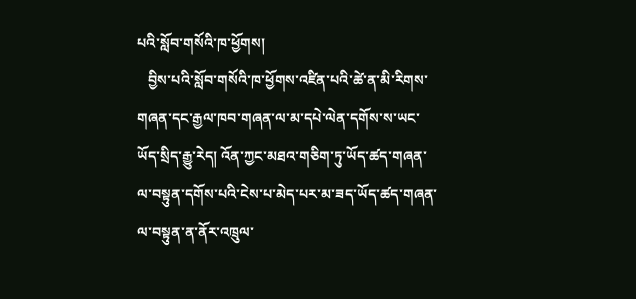པའི་སློབ་གསོའི་ཁ་ཕྱོགས།
   བྱིས་པའི་སློབ་གསོའི་ཁ་ཕྱོགས་འཛིན་པའི་ཚེ་ན་མི་རིགས་གཞན་དང་རྒྱལ་ཁབ་གཞན་ལ་མ་དཔེ་ལེན་དགོས་ས་ཡང་ཡོད་སྲིད་རྒྱུ་རེད། འོན་ཀྱང་མཐའ་གཅིག་ཏུ་ཡོད་ཚད་གཞན་ལ་བསྟུན་དགོས་པའི་ངེས་པ་མེད་པར་མ་ཟད་ཡོད་ཚད་གཞན་ལ་བསྟུན་ན་ནོར་འཁྲུལ་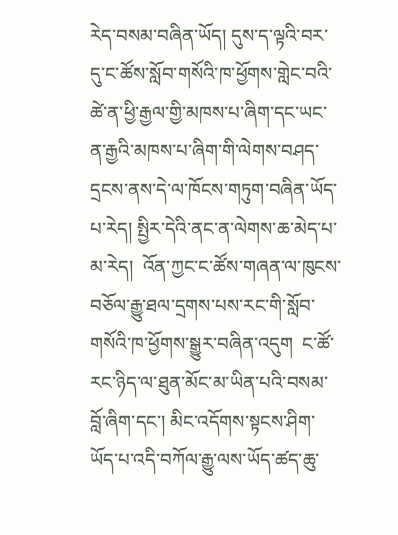རེད་བསམ་བཞིན་ཡོད། དུས་ད་ལྟའི་བར་དུ་ང་ཚོས་སློབ་གསོའི་ཁ་ཕྱོགས་གླེང་བའི་ཚེ་ན་ཕྱི་རྒྱལ་གྱི་མཁས་པ་ཞིག་དང་ཡང་ན་རྒྱའི་མཁས་པ་ཞིག་གི་ལེགས་བཤད་དྲངས་ནས་དེ་ལ་ཁོངས་གཏུག་བཞིན་ཡོད་པ་རེད། སྤྱིར་དེའི་ནང་ན་ལེགས་ཆ་མེད་པ་མ་རེད།  འོན་ཀྱང་ང་ཚོས་གཞན་ལ་ཁུངས་བཅོལ་རྒྱུ་ཐལ་དྲགས་པས་རང་གི་སློབ་གསོའི་ཁ་ཕྱོགས་སྒྱུར་བཞིན་འདུག  ང་ཚོ་རང་ཉིད་ལ་ཐུན་མོང་མ་ཡིན་པའི་བསམ་བློ་ཞིག་དང་། མིང་འདོགས་སྟངས་ཤིག་ཡོད་པ་འདི་བཀོལ་རྒྱུ་ལས་ཡོད་ཚད་ཆུ་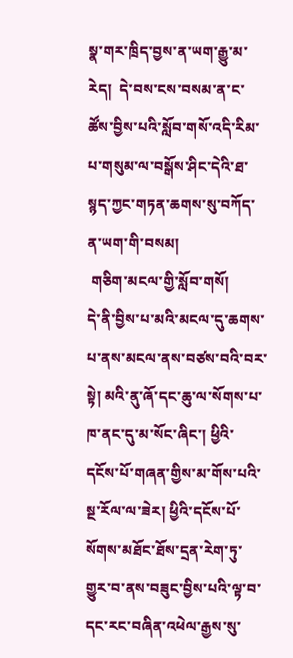སྣ་གར་ཁྲིད་བྱས་ན་ཡག་རྒྱུ་མ་རེད།  དེ་བས་ངས་བསམ་ན་ང་ཚོས་བྱིས་པའི་སློབ་གསོ་འདི་རིམ་པ་གསུམ་ལ་བསྒོས་ཤིང་དེའི་ཐ་སྙད་ཀྱང་གཏན་ཆགས་སུ་བཀོད་ན་ཡག་གི་བསམ།
 གཅིག་མངལ་གྱི་སློབ་གསོ།
དེ་ནི་བྱིས་པ་མའི་མངལ་དུ་ཆགས་པ་ནས་མངལ་ནས་བཙས་བའི་བར་སྟེ། མའི་ནུ་ཞོ་དང་ཆུ་ལ་སོགས་པ་ཁ་ནང་དུ་མ་སོང་ཞིང་། ཕྱིའི་དངོས་པོ་གཞན་གྱིས་མ་གོས་པའི་སྔ་རོལ་ལ་ཟེར། ཕྱིའི་དངོས་པོ་སོགས་མཐོང་ཐོས་དྲན་རེག་ཏུ་གྱུར་བ་ནས་བཟུང་བྱིས་པའི་ལྟ་བ་དང་རང་བཞིན་འཕེལ་རྒྱས་སུ་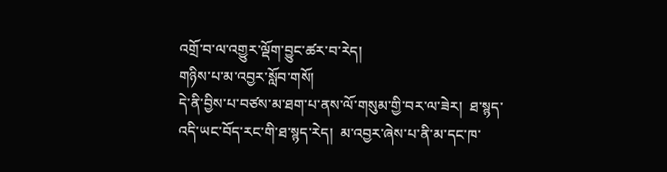འགྲོ་བ་ལ་འགྱུར་ལྡོག་བྱུང་ཚར་བ་རེད།
གཉིས་པ་མ་འབྱར་སློབ་གསོ།
དེ་ནི་བྱིས་པ་བཙས་མ་ཐག་པ་ནས་ལོ་གསུམ་གྱི་བར་ལ་ཟེར།  ཐ་སྙད་འདི་ཡང་བོད་རང་གི་ཐ་སྙད་རེད།  མ་འབྱར་ཞེས་པ་ནི་མ་དང་ཁ་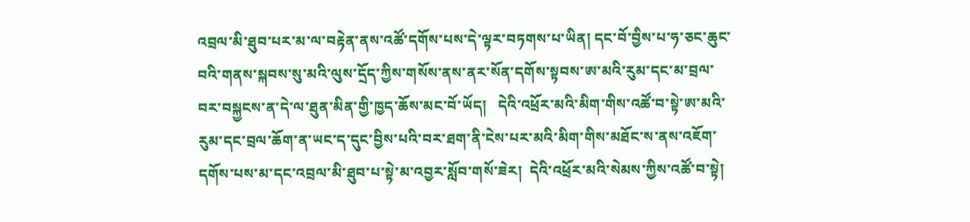འབྲལ་མི་ཐུབ་པར་མ་ལ་བརྟེན་ནས་འཚོ་དགོས་པས་དེ་ལྟར་བཏགས་པ་ཡིན། དང་བོ་བྱིས་པ་ཧ་ཅང་ཆུང་བའི་གནས་སྐབས་སུ་མའི་ལུས་དྲོད་ཀྱིས་གསོས་ནས་ནར་སོན་དགོས་སྟབས་ཨ་མའི་རུམ་དང་མ་བྲལ་བར་བསྐྱངས་ན་དེ་ལ་ཐུན་མིན་གྱི་ཁྱད་ཆོས་མང་བོ་ཡོད།   དེའི་འཕྲོར་མའི་མིག་གིས་འཚོ་བ་སྟེ་ཨ་མའི་རུམ་དང་བྲལ་ཆོག་ན་ཡང་ད་དུང་བྱིས་པའི་བར་ཐག་ནི་ངེས་པར་མའི་མིག་གིས་མཐོང་ས་ནས་འཇོག་དགོས་པས་མ་དང་འབྲལ་མི་ཐུབ་པ་སྟེ་མ་འབྱར་སློབ་གསོ་ཟེར།  དེའི་འཕྲོར་མའི་སེམས་ཀྱིས་འཚོ་བ་སྟེ།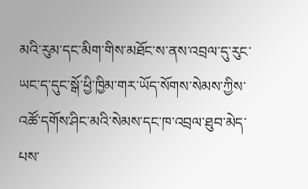མའི་རུམ་དང་མིག་གིས་མཐོང་ས་ནས་འབྲལ་དུ་རུང་ཡང་ད་དུང་སྒོ་ཕྱི་ཁྱིམ་གར་ཡོད་སོགས་སེམས་ཀྱིས་འཚོ་དགོས་ཤིང་མའི་སེམས་དང་ཁ་འབྲལ་ཐུབ་མེད་པས་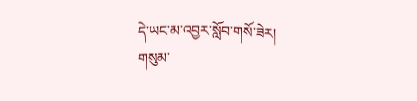དེ་ཡང་མ་འབྱར་སློབ་གསོ་ཟེར།
གསུམ་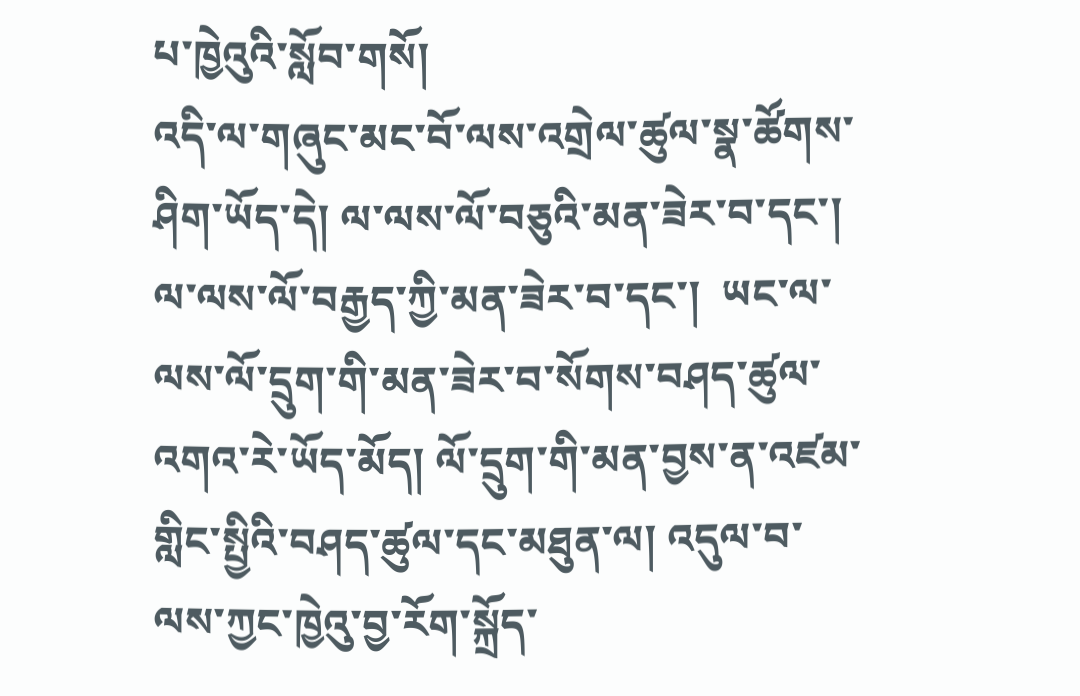པ་ཁྱེའུའི་སློབ་གསོ།
འདི་ལ་གཞུང་མང་བོ་ལས་འགྲེལ་ཚུལ་སྣ་ཚོགས་ཤིག་ཡོད་དེ། ལ་ལས་ལོ་བཅུའི་མན་ཟེར་བ་དང་། ལ་ལས་ལོ་བརྒྱད་ཀྱི་མན་ཟེར་བ་དང་།  ཡང་ལ་ལས་ལོ་དྲུག་གི་མན་ཟེར་བ་སོགས་བཤད་ཚུལ་འགའ་རེ་ཡོད་མོད། ལོ་དྲུག་གི་མན་བྱས་ན་འཛམ་གླིང་སྤྱིའི་བཤད་ཚུལ་དང་མཐུན་ལ། འདུལ་བ་ལས་ཀྱང་ཁྱེའུ་བྱ་རོག་སྐྲོད་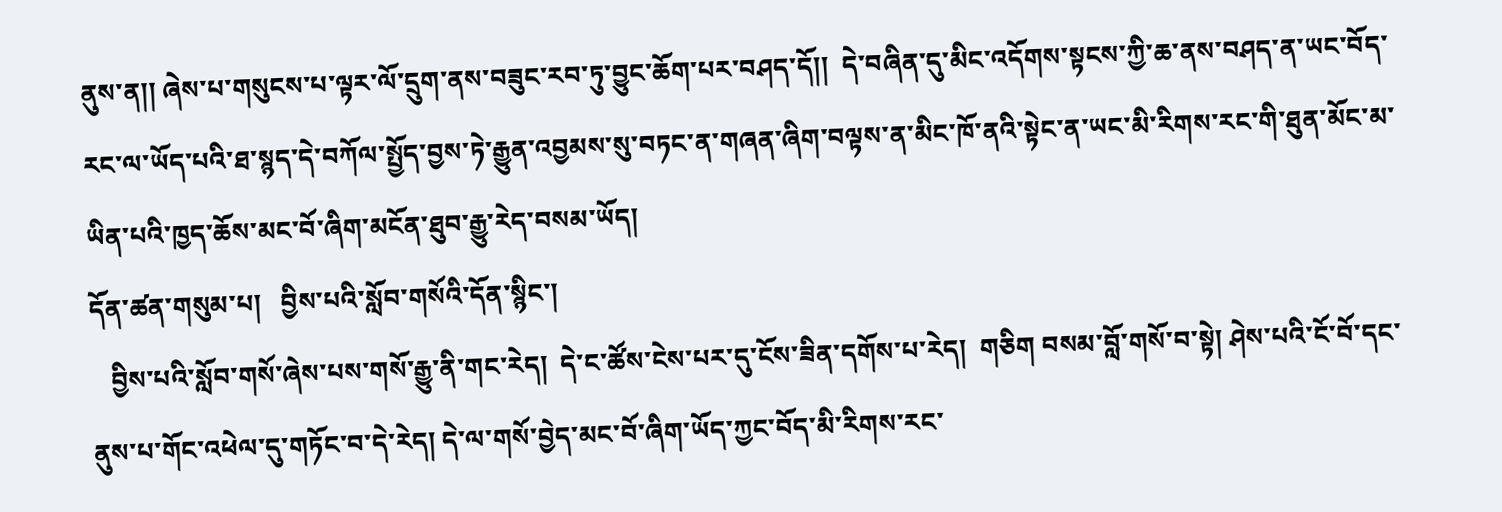ནུས་ན།། ཞེས་པ་གསུངས་པ་ལྟར་ལོ་དྲུག་ནས་བཟུང་རབ་ཏུ་བྱུང་ཆོག་པར་བཤད་དོ།།  དེ་བཞིན་དུ་མིང་འདོགས་སྟངས་ཀྱི་ཆ་ནས་བཤད་ན་ཡང་བོད་རང་ལ་ཡོད་པའི་ཐ་སྙད་དེ་བཀོལ་སྤྱོད་བྱས་ཏེ་རྒྱུན་འབྱམས་སུ་བཏང་ན་གཞན་ཞིག་བལྟས་ན་མིང་ཁོ་ནའི་སྟེང་ན་ཡང་མི་རིགས་རང་གི་ཐུན་མོང་མ་ཡིན་པའི་ཁྱད་ཆོས་མང་བོ་ཞིག་མངོན་ཐུབ་རྒྱུ་རེད་བསམ་ཡོད།
དོན་ཚན་གསུམ་པ།   བྱིས་པའི་སློབ་གསོའི་དོན་སྙིང་།
   བྱིས་པའི་སློབ་གསོ་ཞེས་པས་གསོ་རྒྱུ་ནི་གང་རེད།  དེ་ང་ཚོས་ངེས་པར་དུ་ངོས་ཟིན་དགོས་པ་རེད།  གཅིག བསམ་བློ་གསོ་བ་སྟེ། ཤེས་པའི་ངོ་བོ་དང་ནུས་པ་གོང་འཕེལ་དུ་གཏོང་བ་དེ་རེད། དེ་ལ་གསོ་བྱེད་མང་བོ་ཞིག་ཡོད་ཀྱང་བོད་མི་རིགས་རང་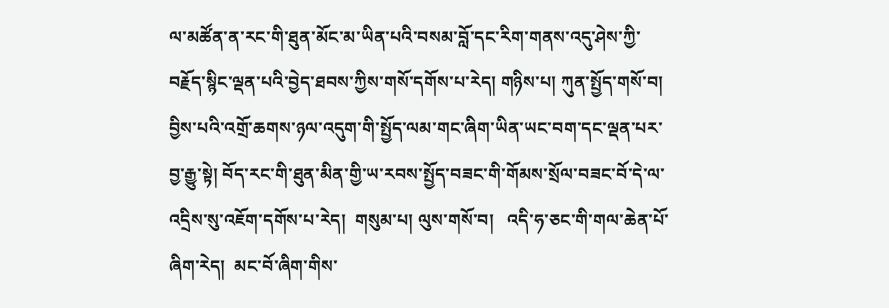ལ་མཚོན་ན་རང་གི་ཐུན་མོང་མ་ཡིན་པའི་བསམ་བློ་དང་རིག་གནས་འདུ་ཤེས་ཀྱི་བརྗོད་སྙིང་ལྡན་པའི་བྱེད་ཐབས་ཀྱིས་གསོ་དགོས་པ་རེད། གཉིས་པ། ཀུན་སྤྱོད་གསོ་བ།  བྱིས་པའི་འགྲོ་ཆགས་ཉལ་འདུག་གི་སྤྱོད་ལམ་གང་ཞིག་ཡིན་ཡང་བག་དང་ལྡན་པར་བྱ་རྒྱུ་སྟེ། བོད་རང་གི་ཐུན་མིན་གྱི་ཡ་རབས་སྤྱོད་བཟང་གི་གོམས་སྲོལ་བཟང་བོ་དེ་ལ་འདྲིས་སུ་འཇོག་དགོས་པ་རེད།  གསུམ་པ། ལུས་གསོ་བ།   འདི་ཧ་ཅང་གི་གལ་ཆེན་པོ་ཞིག་རེད།  མང་བོ་ཞིག་གིས་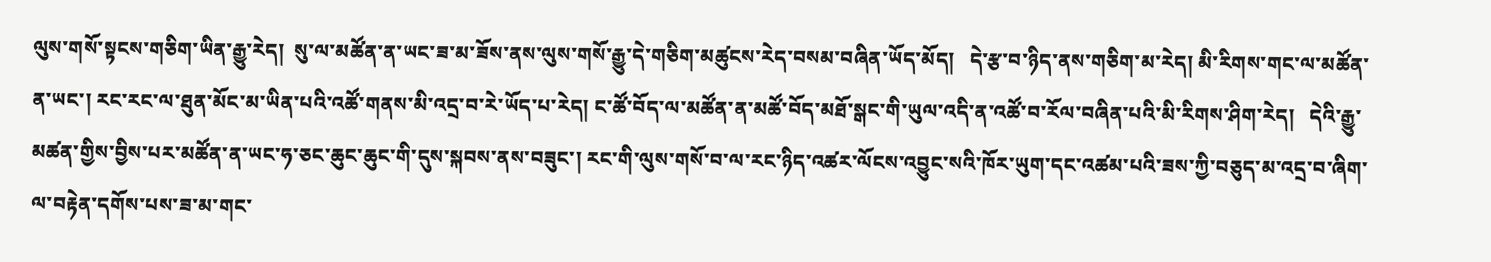ལུས་གསོ་སྟངས་གཅིག་ཡིན་རྒྱུ་རེད།  སུ་ལ་མཚོན་ན་ཡང་ཟ་མ་ཟོས་ནས་ལུས་གསོ་རྒྱུ་དེ་གཅིག་མཚུངས་རེད་བསམ་བཞིན་ཡོད་མོད།   དེ་རྩ་བ་ཉིད་ནས་གཅིག་མ་རེད། མི་རིགས་གང་ལ་མཚོན་ན་ཡང་། རང་རང་ལ་ཐུན་མོང་མ་ཡིན་པའི་འཚོ་གནས་མི་འདྲ་བ་རེ་ཡོད་པ་རེད། ང་ཚོ་བོད་ལ་མཚོན་ན་མཚོ་བོད་མཐོ་སྒང་གི་ཡུལ་འདི་ན་འཚོ་བ་རོལ་བཞིན་པའི་མི་རིགས་ཤིག་རེད།   དེའི་རྒྱུ་མཚན་གྱིས་བྱིས་པར་མཚོན་ན་ཡང་ཧ་ཅང་ཆུང་ཆུང་གི་དུས་སྐབས་ནས་བཟུང་། རང་གི་ལུས་གསོ་བ་ལ་རང་ཉིད་འཚར་ལོངས་འབྱུང་སའི་ཁོར་ཡུག་དང་འཚམ་པའི་ཟས་ཀྱི་བཅུད་མ་འདྲ་བ་ཞིག་ལ་བརྟེན་དགོས་པས་ཟ་མ་གང་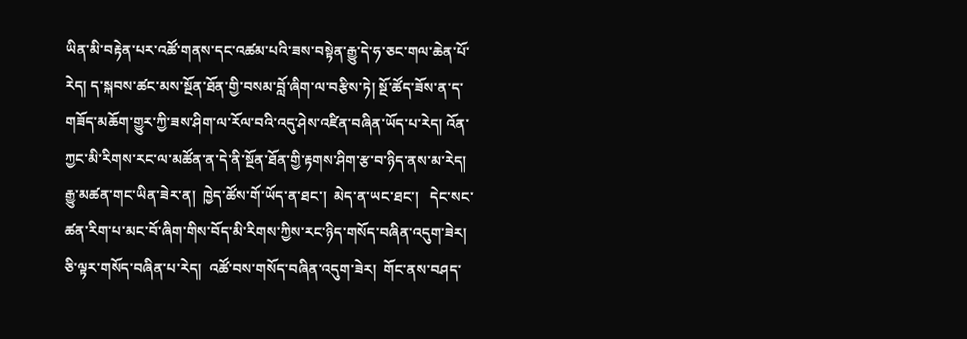ཡིན་མི་བརྟེན་པར་འཚོ་གནས་དང་འཚམ་པའི་ཟས་བསྟེན་རྒྱུ་དེ་ཧ་ཅང་གལ་ཆེན་པོ་རེད། ད་སྐབས་ཚང་མས་སྔོན་ཐོན་གྱི་བསམ་བློ་ཞིག་ལ་བརྩིས་ཏེ། སྔོ་ཚོད་ཟོས་ན་ད་གཟོད་མཆོག་གྱུར་ཀྱི་ཟས་ཤིག་ལ་རོལ་བའི་འདུ་ཤེས་འཛིན་བཞིན་ཡོད་པ་རེད། འོན་ཀྱང་མི་རིགས་རང་ལ་མཚོན་ན་དེ་ནི་སྔོན་ཐོན་གྱི་རྟགས་ཤིག་རྩ་བ་ཉིད་ནས་མ་རེད། རྒྱུ་མཚན་གང་ཡིན་ཟེར་ན།  ཁྱེད་ཚོས་གོ་ཡོད་ན་ཐང་།  མེད་ན་ཡང་ཐང་།   དེང་སང་ཚན་རིག་པ་མང་བོ་ཞིག་གིས་བོད་མི་རིགས་ཀྱིས་རང་ཉིད་གསོད་བཞིན་འདུག་ཟེར། ཅི་ལྟར་གསོད་བཞིན་པ་རེད།  འཚོ་བས་གསོད་བཞིན་འདུག་ཟེར།  གོང་ནས་བཤད་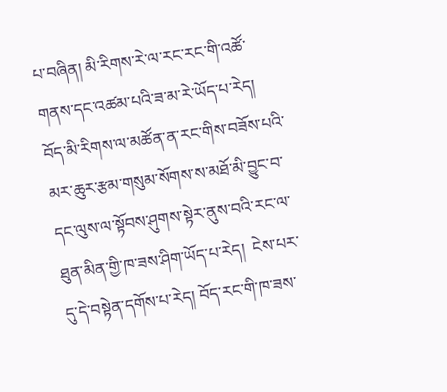པ་བཞིན། མི་རིགས་རེ་ལ་རང་རང་གི་འཚོ་གནས་དང་འཚམ་པའི་ཟ་མ་རེ་ཡོད་པ་རེད།   བོད་མི་རིགས་ལ་མཚོན་ན་རང་གིས་བཟོས་པའི་མར་ཆུར་རྩམ་གསུམ་སོགས་ས་མཐོ་མི་བྱུང་བ་དང་ལུས་ལ་སྟོབས་ཤུགས་སྟེར་ནུས་བའི་རང་ལ་ཐུན་མིན་གྱི་ཁ་ཟས་ཤིག་ཡོད་པ་རེད།  ངེས་པར་དུ་དེ་བསྟེན་དགོས་པ་རེད། བོད་རང་གི་ཁ་ཟས་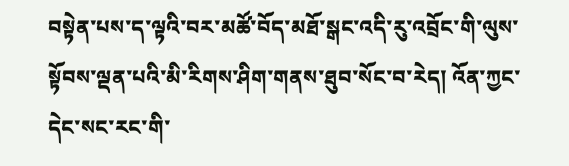བསྟེན་པས་ད་ལྟའི་བར་མཚོ་བོད་མཐོ་སྒང་འདི་རུ་འབྲོང་གི་ལུས་སྟོབས་ལྡན་པའི་མི་རིགས་ཤིག་གནས་ཐུབ་སོང་བ་རེད། འོན་ཀྱང་དེང་སང་རང་གི་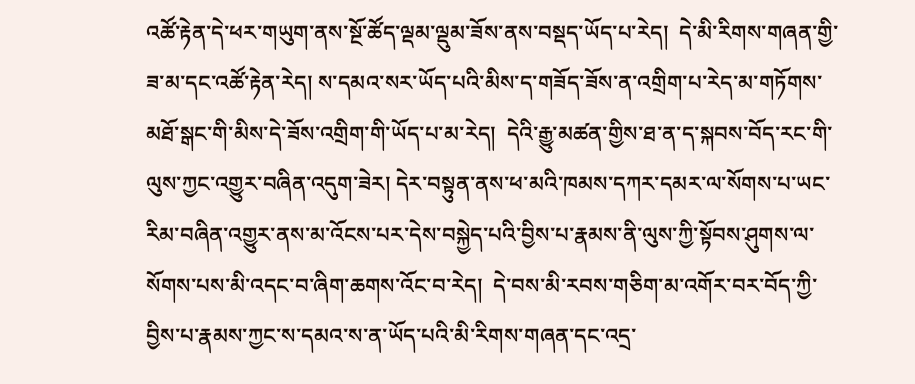འཚོ་རྟེན་དེ་ཕར་གཡུག་ནས་སྔོ་ཚོད་ལྡམ་ལྡུམ་ཟོས་ནས་བསྡད་ཡོད་པ་རེད།  དེ་མི་རིགས་གཞན་གྱི་ཟ་མ་དང་འཚོ་རྟེན་རེད། ས་དམའ་སར་ཡོད་པའི་མིས་ད་གཟོད་ཟོས་ན་འགྲིག་པ་རེད་མ་གཏོགས་མཐོ་སྒང་གི་མིས་དེ་ཟོས་འགྲིག་གི་ཡོད་པ་མ་རེད།  དེའི་རྒྱུ་མཚན་གྱིས་ཐ་ན་ད་སྐབས་བོད་རང་གི་ལུས་ཀྱང་འགྱུར་བཞིན་འདུག་ཟེར། དེར་བསྟུན་ནས་ཕ་མའི་ཁམས་དཀར་དམར་ལ་སོགས་པ་ཡང་རིམ་བཞིན་འགྱུར་ནས་མ་འོངས་པར་དེས་བསྐྱེད་པའི་བྱིས་པ་རྣམས་ནི་ལུས་ཀྱི་སྟོབས་ཤུགས་ལ་སོགས་པས་མི་འདང་བ་ཞིག་ཆགས་འོང་བ་རེད།  དེ་བས་མི་རབས་གཅིག་མ་འགོར་བར་བོད་ཀྱི་བྱིས་པ་རྣམས་ཀྱང་ས་དམའ་ས་ན་ཡོད་པའི་མི་རིགས་གཞན་དང་འདྲ་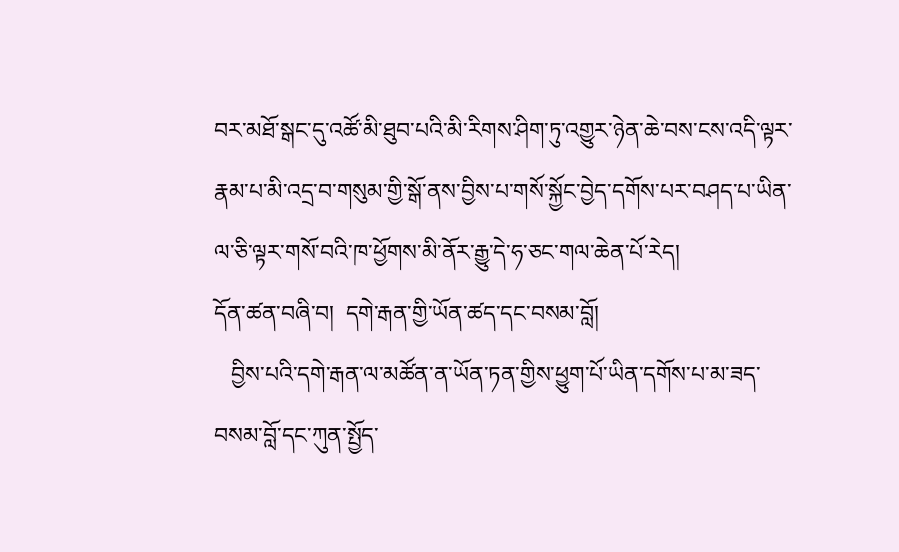བར་མཐོ་སྒང་དུ་འཚོ་མི་ཐུབ་པའི་མི་རིགས་ཤིག་ཏུ་འགྱུར་ཉེན་ཆེ་བས་ངས་འདི་ལྟར་རྣམ་པ་མི་འདྲ་བ་གསུམ་གྱི་སྒོ་ནས་བྱིས་པ་གསོ་སྐྱོང་བྱེད་དགོས་པར་བཤད་པ་ཡིན་ལ་ཅི་ལྟར་གསོ་བའི་ཁ་ཕྱོགས་མི་ནོར་རྒྱུ་དེ་ཧ་ཅང་གལ་ཆེན་པོ་རེད།
དོན་ཚན་བཞི་བ།  དགེ་རྒན་གྱི་ཡོན་ཚད་དང་བསམ་བློ།
   བྱིས་པའི་དགེ་རྒན་ལ་མཚོན་ན་ཡོན་ཏན་གྱིས་ཕྱུག་པོ་ཡིན་དགོས་པ་མ་ཟད་བསམ་བློ་དང་ཀུན་སྤྱོད་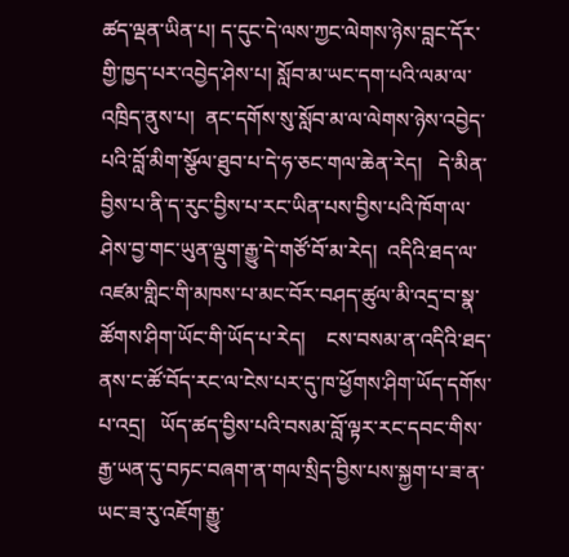ཚད་ལྡན་ཡིན་པ། ད་དུང་དེ་ལས་ཀྱང་ལེགས་ཉེས་བླང་དོར་གྱི་ཁྱད་པར་འབྱེད་ཤེས་པ། སློབ་མ་ཡང་དག་པའི་ལམ་ལ་འཁྲིད་ནུས་པ།  ནང་དགོས་སུ་སློབ་མ་ལ་ལེགས་ཉེས་འབྱེད་པའི་བློ་མིག་སྩོལ་ཐུབ་པ་དེ་ཧ་ཅང་གལ་ཆེན་རེད།   དེ་མིན་བྱིས་པ་ནི་ད་རུང་བྱིས་པ་རང་ཡིན་པས་བྱིས་པའི་ཁོག་ལ་ཤེས་བྱ་གང་ཡུན་ལྡུག་རྒྱུ་དེ་གཙོ་བོ་མ་རེད།  འདིའི་ཐད་ལ་འཛམ་གླིང་གི་མཁས་པ་མང་བོར་བཤད་ཚུལ་མི་འདྲ་བ་སྣ་ཚོགས་ཤིག་ཡོང་གི་ཡོད་པ་རེད།    ངས་བསམ་ན་འདིའི་ཐད་ནས་ང་ཚོ་བོད་རང་ལ་ངེས་པར་དུ་ཁ་ཕྱོགས་ཤིག་ཡོད་དགོས་པ་འདྲ།   ཡོད་ཚད་བྱིས་པའི་བསམ་བློ་ལྟར་རང་དབང་གིས་རྒྱ་ཡན་དུ་བཏང་བཞག་ན་གལ་སྲིད་བྱིས་པས་སྐྱག་པ་ཟ་ན་ཡང་ཟ་རུ་འཇོག་རྒྱུ་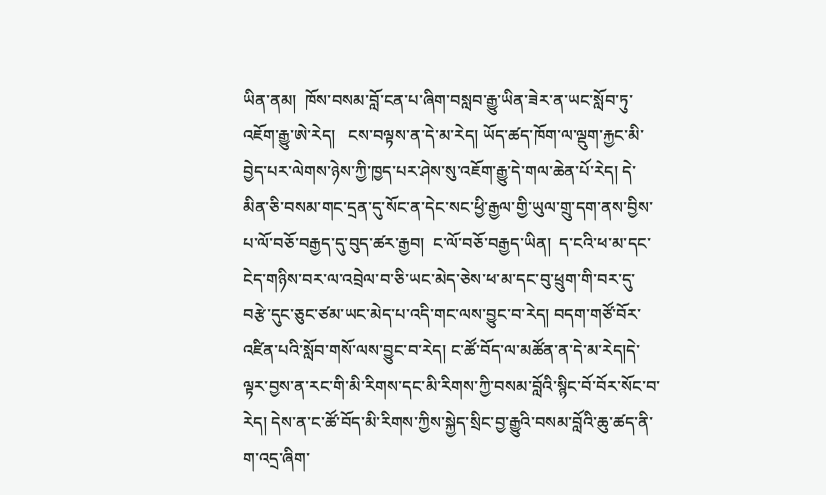ཡིན་ནམ།  ཁོས་བསམ་བློ་ངན་པ་ཞིག་བསླབ་རྒྱུ་ཡིན་ཟེར་ན་ཡང་སློབ་ཏུ་འཇོག་རྒྱུ་ཨེ་རེད།   ངས་བལྟས་ན་དེ་མ་རེད། ཡོད་ཚད་ཁོག་ལ་ལྡུག་རྐྱང་མི་བྱེད་པར་ལེགས་ཉེས་ཀྱི་ཁྱད་པར་ཤེས་སུ་འཇོག་རྒྱུ་དེ་གལ་ཆེན་པོ་རེད། དེ་མིན་ཅི་བསམ་གང་དྲན་དུ་སོང་ན་དེང་སང་ཕྱི་རྒྱལ་གྱི་ཡུལ་གྲུ་དག་ནས་བྱིས་པ་ལོ་བཅོ་བརྒྱད་དུ་བུད་ཚར་རྒྱབ།  ང་ལོ་བཅོ་བརྒྱད་ཡིན།  ད་ངའི་ཕ་མ་དང་ངེད་གཉིས་བར་ལ་འབྲེལ་བ་ཅི་ཡང་མེད་ཅེས་ཕ་མ་དང་བུ་ཕྲུག་གི་བར་དུ་བརྩེ་དུང་ཅུང་ཙམ་ཡང་མེད་པ་འདི་གང་ལས་བྱུང་བ་རེད། བདག་གཙོ་བོར་འཛིན་པའི་སློབ་གསོ་ལས་བྱུང་བ་རེད། ང་ཚོ་བོད་ལ་མཚོན་ན་དེ་མ་རེད།དེ་ལྟར་བྱས་ན་རང་གི་མི་རིགས་དང་མི་རིགས་ཀྱི་བསམ་བློའི་སྙིང་བོ་བོར་སོང་བ་རེད། དེས་ན་ང་ཚོ་བོད་མི་རིགས་ཀྱིས་སྐྱེད་སྲིང་བྱ་རྒྱུའི་བསམ་བློའི་ཆུ་ཚད་ནི་ག་འདྲ་ཞིག་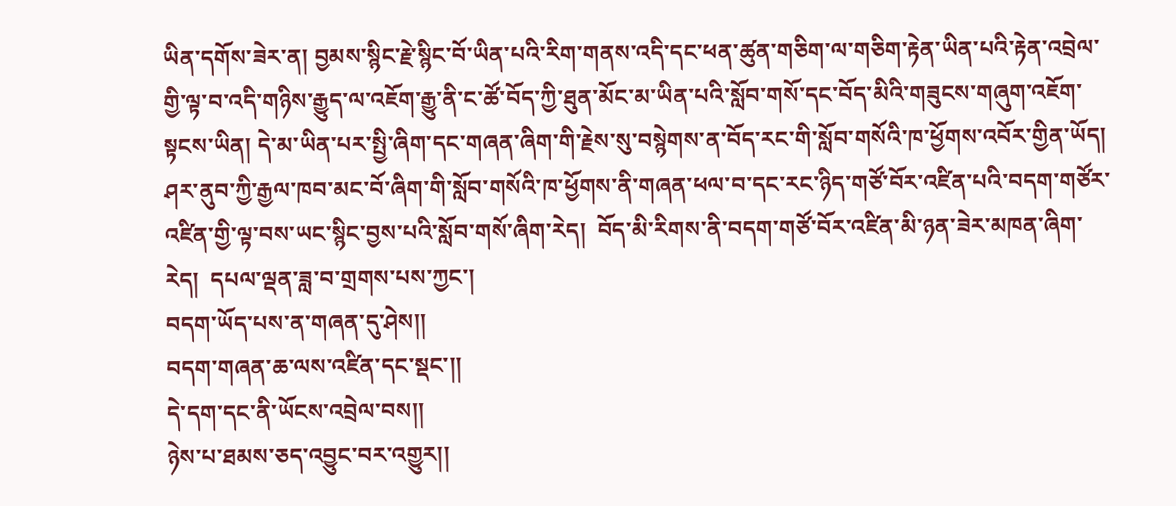ཡིན་དགོས་ཟེར་ན། བྱམས་སྙིང་རྗེ་སྙིང་བོ་ཡིན་པའི་རིག་གནས་འདི་དང་ཕན་ཚུན་གཅིག་ལ་གཅིག་རྟེན་ཡིན་པའི་རྟེན་འབྲེལ་གྱི་ལྟ་བ་འདི་གཉིས་རྒྱུད་ལ་འཇོག་རྒྱུ་ནི་ང་ཚོ་བོད་ཀྱི་ཐུན་མོང་མ་ཡིན་པའི་སློབ་གསོ་དང་བོད་མིའི་གཟུངས་གཞུག་འཇོག་སྟངས་ཡིན། དེ་མ་ཡིན་པར་སྤྱི་ཞིག་དང་གཞན་ཞིག་གི་རྗེས་སུ་བསྙེགས་ན་བོད་རང་གི་སློབ་གསོའི་ཁ་ཕྱོགས་འབོར་གྱིན་ཡོད།  ཤར་ནུབ་ཀྱི་རྒྱལ་ཁབ་མང་བོ་ཞིག་གི་སློབ་གསོའི་ཁ་ཕྱོགས་ནི་གཞན་ཕལ་བ་དང་རང་ཉིད་གཙོ་བོར་འཛིན་པའི་བདག་གཙོར་འཛིན་གྱི་ལྟ་བས་ཡང་སྙིང་བྱས་པའི་སློབ་གསོ་ཞིག་རེད།  བོད་མི་རིགས་ནི་བདག་གཙོ་བོར་འཛིན་མི་ཉན་ཟེར་མཁན་ཞིག་རེད།  དཔལ་ལྡན་ཟླ་བ་གྲགས་པས་ཀྱང་།
བདག་ཡོད་པས་ན་གཞན་དུ་ཤེས།།
བདག་གཞན་ཆ་ལས་འཛིན་དང་སྡང་།།
དེ་དག་དང་ནི་ཡོངས་འབྲེལ་བས།།
ཉེས་པ་ཐམས་ཅད་འབྱུང་བར་འགྱུར།།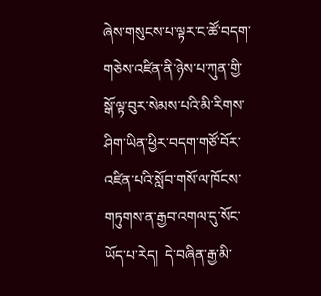ཞེས་གསུངས་པ་ལྟར་ང་ཚོ་བདག་གཅེས་འཛིན་ནི་ཉེས་པ་ཀུན་གྱི་སྒོ་ལྟ་བུར་སེམས་པའི་མི་རིགས་ཤིག་ཡིན་ཕྱིར་བདག་གཙོ་བོར་འཛིན་པའི་སློབ་གསོ་ལ་ཁོངས་གཏུགས་ན་རྒྱབ་འགལ་དུ་སོང་ཡོད་པ་རེད།  དེ་བཞིན་རྒྱ་མི་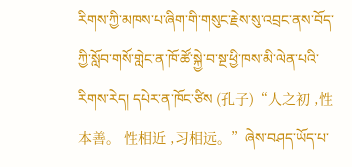རིགས་ཀྱི་མཁས་པ་ཞིག་གི་གསུང་རྗེས་སུ་འབྲང་ནས་བོད་ཀྱི་སློབ་གསོ་གླེང་ན་ཁོ་ཚོ་སྐྱེ་བ་སྔ་ཕྱི་ཁས་མི་ལེན་པའི་རིགས་རེད། དཔེར་ན་ཁོང་ཙིས (孔子)“人之初 ,性本善。 性相近 ,习相远。”ཞེས་བཤད་ཡོད་པ་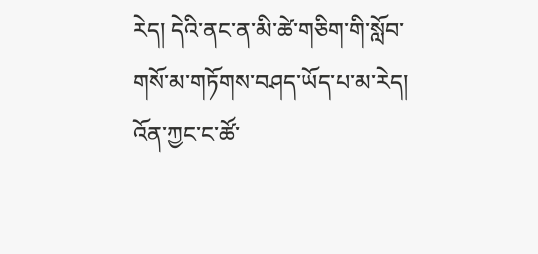རེད། དེའི་ནང་ན་མི་ཚེ་གཅིག་གི་སློབ་གསོ་མ་གཏོགས་བཤད་ཡོད་པ་མ་རེད། འོན་ཀྱང་ང་ཚོ་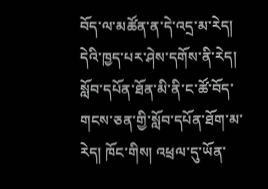བོད་ལ་མཚོན་ན་དེ་འདྲ་མ་རེད། དེའི་ཁྱད་པར་ཤེས་དགོས་ནི་རེད།  སློབ་དཔོན་ཐོན་མི་ནི་ང་ཚོ་བོད་གངས་ཅན་གྱི་སློབ་དཔོན་ཐོག་མ་རེད། ཁོང་གིས། འཕྲལ་དུ་ཡོན་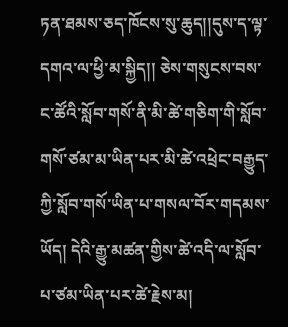ཏན་ཐམས་ཅད་ཁོངས་སུ་ཆུད།།དུས་ད་ལྟ་དགའ་ལ་ཕྱི་མ་སྐྱིད།། ཅེས་གསུངས་བས་ང་ཚོའི་སློབ་གསོ་ནི་མི་ཚེ་གཅིག་གི་སློབ་གསོ་ཙམ་མ་ཡིན་པར་མི་ཚེ་འཕྲེང་བརྒྱུད་ཀྱི་སློབ་གསོ་ཡིན་པ་གསལ་བོར་གདམས་ཡོད། དེའི་རྒྱུ་མཚན་གྱིས་ཚེ་འདི་ལ་སློབ་པ་ཙམ་ཡིན་པར་ཚེ་རྗེས་མ།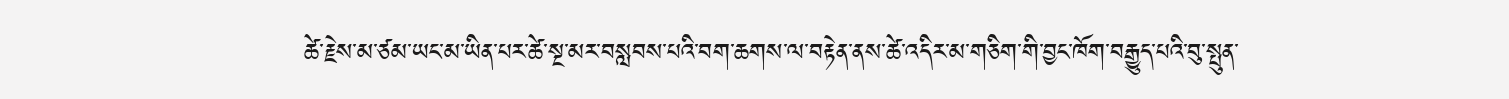ཚེ་རྗེས་མ་ཙམ་ཡང་མ་ཡིན་པར་ཚེ་སྔ་མར་བསླབས་པའི་བག་ཆགས་ལ་བརྟེན་ནས་ཚེ་འདིར་མ་གཅིག་གི་བྱང་ཁོག་བརྒྱུད་པའི་བུ་སྤུན་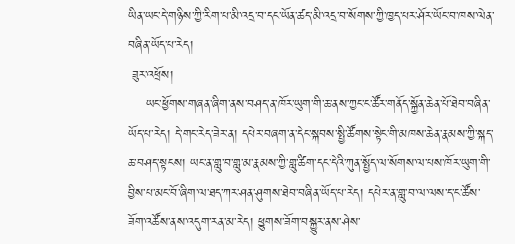ཡིན་ཡང་དེ་གཉིས་ཀྱི་རིག་པ་མི་འདྲ་བ་དང་ཡོན་ཚད་མི་འདྲ་བ་སོགས་ཀྱི་ཁྱད་པར་ཤོར་ཡོང་བ་ཁས་ལེན་བཞིན་ཡོད་པ་རེད།
 ཟུར་འཕྲོས།
    ཡང་ཕྱོགས་གཞན་ཞིག་ནས་བཤད་ན་ཁོར་ཡུག་གི་ཆ་ནས་ཀྱང་ང་ཚོར་གནོད་སྐྱོན་ཆེན་པོ་ཐེབ་བཞིན་ཡོད་པ་རེད། དེ་གང་རེད་ཟེར་ན། དཔེར་བཞག་ན་དེང་སྐབས་སྤྱི་ཚོགས་སྟེང་གི་མཁས་ཆེན་རྣམས་ཀྱི་སྐད་ཆ་བཤད་སྟངས། ཡང་ན་གླུ་བ་གླུ་མ་རྣམས་ཀྱི་གླུ་ཚིག་དང་དེའི་ཀུན་སྤྱོད་ལ་སོགས་ལ་པས་ཁོར་ཡུག་གི་བྱིས་པ་མང་བོ་ཞིག་ལ་ཐད་ཀར་ཤན་ཤུགས་ཐེབ་བཞིན་ཡོད་པ་རེད། དཔེར་ན་གླུ་བ་ལ་ལས་ད་ང་ཚོས་ཟོག་འཚོས་ནས་འདུག་རན་མ་རེད། ཕྱུགས་ཟོག་བསྐྱུར་ནས་ཤེས་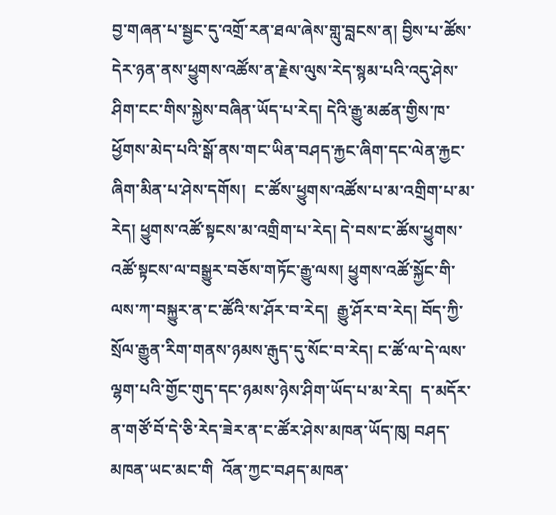བྱ་གཞན་པ་སྦྱང་དུ་འགྲོ་རན་ཐལ་ཞེས་གླུ་བླངས་ན། བྱིས་པ་ཚོས་དེར་ཉན་ནས་ཕྱུགས་འཚོས་ན་རྗེས་ལུས་རེད་སྙམ་པའི་འདུ་ཤེས་ཤིག་ངང་གིས་སྐྱེས་བཞིན་ཡོད་པ་རེད། དེའི་རྒྱུ་མཚན་གྱིས་ཁ་ཕྱོགས་མེད་པའི་སྒོ་ནས་གང་ཡིན་བཤད་རྐྱང་ཞིག་དང་ལེན་རྐྱང་ཞིག་མིན་པ་ཤེས་དགོས།  ང་ཚོས་ཕྱུགས་འཚོས་པ་མ་འགྲིག་པ་མ་རེད། ཕྱུགས་འཚོ་སྟངས་མ་འགྲིག་པ་རེད། དེ་བས་ང་ཚོས་ཕྱུགས་འཚོ་སྟངས་ལ་བསྒྱུར་བཅོས་གཏོང་རྒྱུ་ལས། ཕྱུགས་འཚོ་སྐྱོང་གི་ལས་ཀ་བསྐྱུར་ན་ང་ཚོའི་ས་ཤོར་བ་རེད།  རྒྱུ་ཤོར་བ་རེད། བོད་ཀྱི་སྲོལ་རྒྱུན་རིག་གནས་ཉམས་རྒུད་དུ་སོང་བ་རེད། ང་ཚོ་ལ་དེ་ལས་ལྷག་པའི་གྱོང་གུད་དང་ཉམས་ཉེས་ཤིག་ཡོད་པ་མ་རེད།  ད་མདོར་ན་གཙོ་བོ་དེ་ཅི་རེད་ཟེར་ན་ང་ཚོར་ཤེས་མཁན་ཡོད་ཁུ། བཤད་མཁན་ཡང་མང་གི  འོན་ཀྱང་བཤད་མཁན་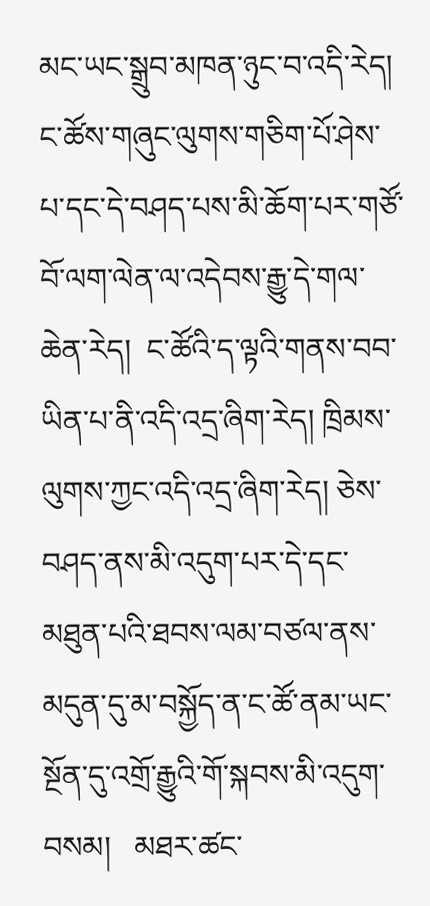མང་ཡང་སྒྲུབ་མཁན་ཉུང་བ་འདི་རེད། ང་ཚོས་གཞུང་ལུགས་གཅིག་པོ་ཤེས་པ་དང་དེ་བཤད་པས་མི་ཆོག་པར་གཙོ་བོ་ལག་ལེན་ལ་འདེབས་རྒྱུ་དེ་གལ་ཆེན་རེད།  ང་ཚོའི་ད་ལྟའི་གནས་བབ་ཡིན་པ་ནི་འདི་འདྲ་ཞིག་རེད། ཁྲིམས་ལུགས་ཀྱང་འདི་འདྲ་ཞིག་རེད། ཅེས་བཤད་ནས་མི་འདུག་པར་དེ་དང་མཐུན་པའི་ཐབས་ལམ་བཙལ་ནས་མདུན་དུ་མ་བསྐྱོད་ན་ང་ཚོ་ནམ་ཡང་སྔོན་དུ་འགྲོ་རྒྱུའི་གོ་སྐབས་མི་འདུག་བསམ།   མཐར་ཚང་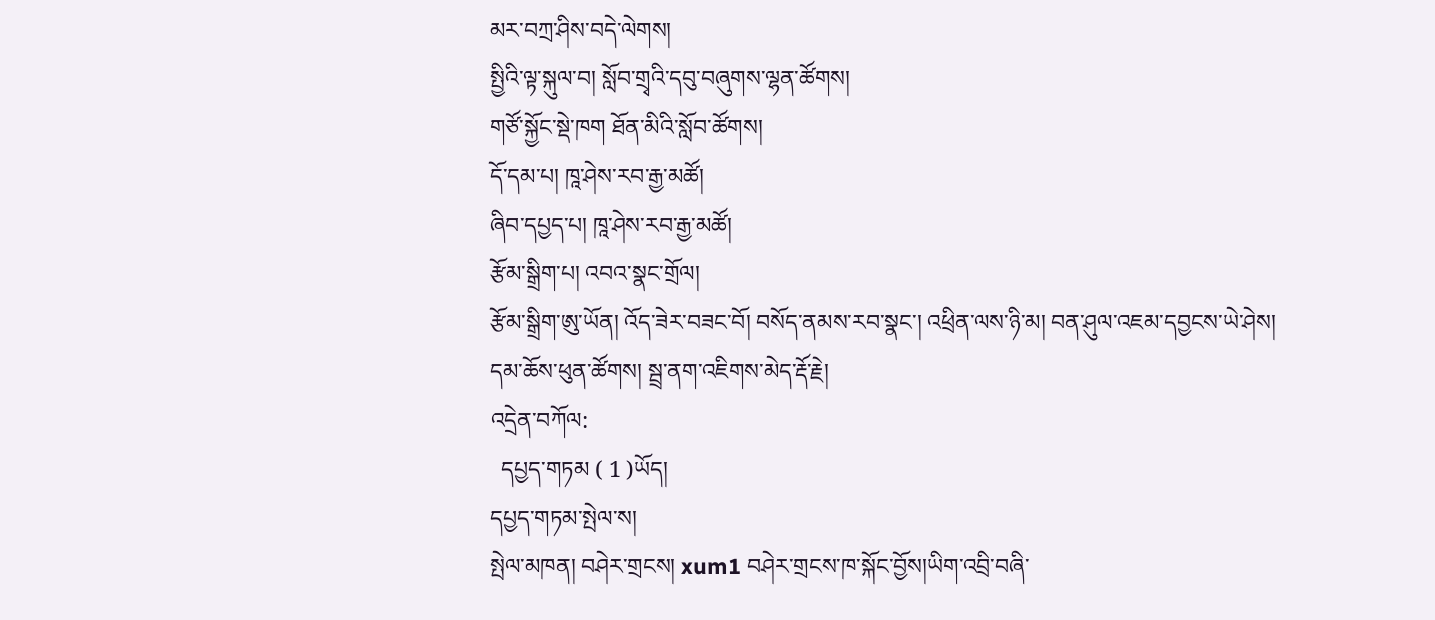མར་བཀྲ་ཤིས་བདེ་ལེགས།
སྤྱིའི་ལྟ་སྐུལ་བ། སློབ་གྲྭའི་དབུ་བཞུགས་ལྷན་ཚོགས།
གཙོ་སྐྱོང་སྡེ་ཁག ཐོན་མིའི་སློབ་ཚོགས།
དོ་དམ་པ། ཁཱ་ཤེས་རབ་རྒྱ་མཚོ།
ཞིབ་དཔྱད་པ། ཁཱ་ཤེས་རབ་རྒྱ་མཚོ།
རྩོམ་སྒྲིག་པ། འབའ་སྣང་གྲོལ།
རྩོམ་སྒྲིག་ཨུ་ཡོན། འོད་ཟེར་བཟང་བོ། བསོད་ནམས་རབ་སྣང་། འཕྲིན་ལས་ཉི་མ། བན་ཤུལ་འཇམ་དབྱངས་ཡེ་ཤེས། དམ་ཆོས་ཕུན་ཚོགས། སྦྲ་ནག་འཇིགས་མེད་རྡོ་རྗེ།
འདྲེན་བཀོལ:
  དཔྱད་གཏམ ( 1 )ཡོད།
དཔྱད་གཏམ་སྤེལ་ས།
སྤེལ་མཁན། བཤེར་གྲངས། xum1 བཤེར་གྲངས་ཁ་སྐོང་བྱོས།ཡིག་འབྲི་བཞི་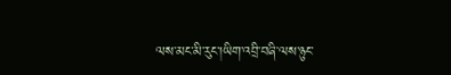ལས་མང་མི་རུང་།ཡིག་འབྲི་བཞི་ལས་ཉུང་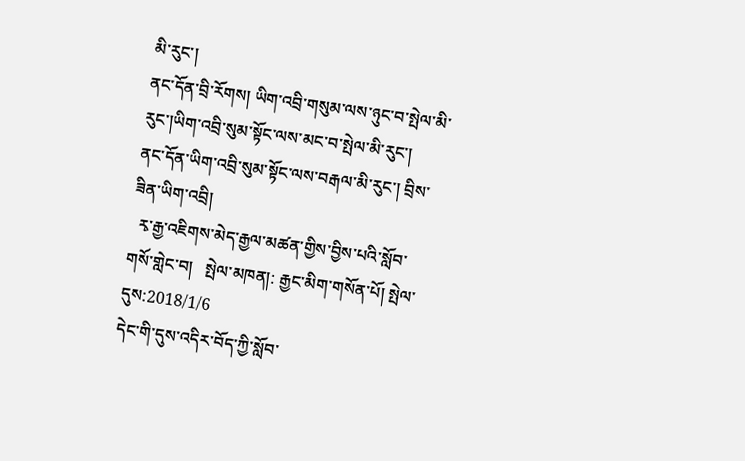མི་རུང་།
ནང་དོན་བྲི་རོགས། ཡིག་འབྲི་གསུམ་ལས་ཉུང་བ་སྤེལ་མི་རུང་།ཡིག་འབྲི་སུམ་སྟོང་ལས་མང་བ་སྤེལ་མི་རུང་།
ནང་དོན་ཡིག་འབྲི་སུམ་སྟོང་ལས་བརྒལ་མི་རུང་། བྲིས་ཟིན་ཡིག་འབྲི།
  རྭ་རྒྱ་འཇིགས་མེད་རྒྱལ་མཚན་གྱིས་བྱིས་པའི་སློབ་གསོ་གླེང་བ།   སྤེལ་མཁན།: རྒྱང་མིག་གསོན་པོ། སྤེལ་དུས:2018/1/6
དེང་གི་དུས་འདིར་བོད་ཀྱི་སློབ་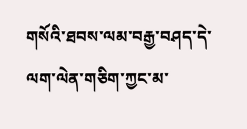གསོའི་ཐབས་ལམ་བརྒྱ་བཤད་དེ་ལག་ལེན་གཅིག་ཀྱང་མ་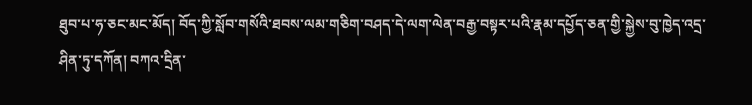ཐུབ་པ་ཧ་ཅང་མང་མོད། བོད་ཀྱི་སློབ་གསོའི་ཐབས་ལམ་གཅིག་བཤད་དེ་ལག་ལེན་བརྒྱ་བསྟར་པའི་རྣམ་དཔྱོད་ཅན་གྱི་སྐྱེས་བུ་ཁྱེད་འདྲ་ཤིན་ཏུ་དཀོན། བཀའ་དྲིན་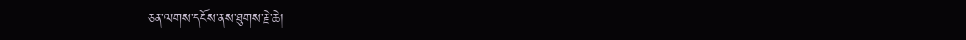ཅན་ལགས་དངོས་ནས་ཐུགས་རྗེ་ཆེ།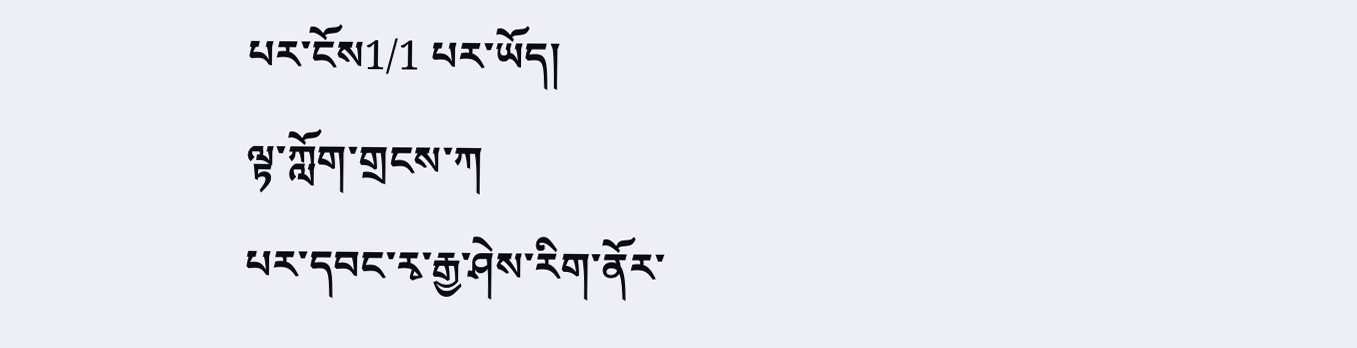པར་ངོས1/1 པར་ཡོད།
ལྟ་ཀློག་གྲངས་ཀ
པར་དབང་རྭ་རྒྱ་ཤེས་རིག་ནོར་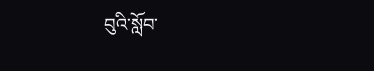བུའི་སློབ་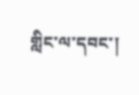གླིང་ལ་དབང་།